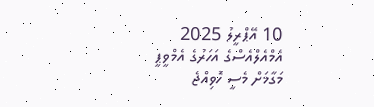10 އޭޕްރީލު 2025
އެމްއެލްއެސްގެ އަހަރުގެ އެމްވީޕީ މަގާމަށް މެސީ ހޮވިއްޖެ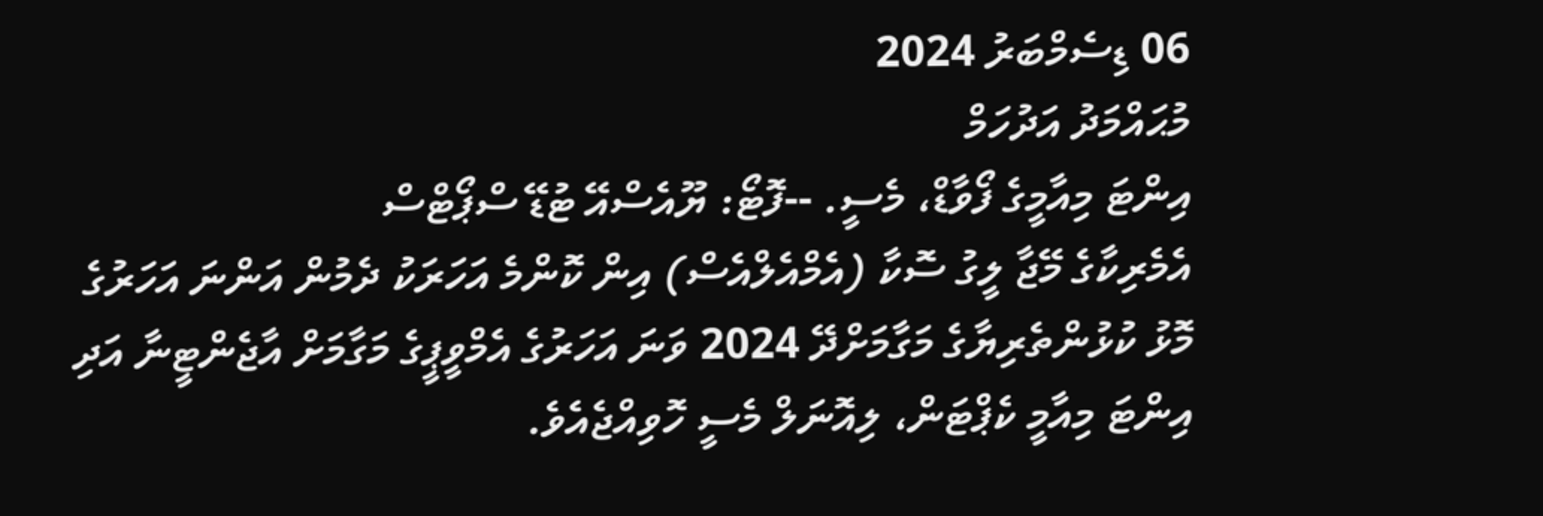06 ޑިސެމްބަރު 2024
މުޙައްމަދު އަދުހަމް
އިންޓަ މިއާމީގެ ފޯވާޑް، މެސީ. --ފޮޓޯ: ޔޫއެސްއޭ ޓުޑޭ ސްޕޯޓްސް
އެމެރިކާގެ މޭޖާ ލީގު ސޮކާ (އެމްއެލްއެސް) އިން ކޮންމެ އަހަރަކު ދެމުން އަންނަ އަހަރުގެ މޮޅު ކުޅުންތެރިޔާގެ މަގާމަށްދޭ 2024 ވަނަ އަހަރުގެ އެމްވީޕީގެ މަގާމަށް އާޖެންޓީނާ އަދި އިންޓަ މިއާމީ ކެޕްޓަން، ލިއޮނަލް މެސީ ހޮވިއްޖެއެވެ.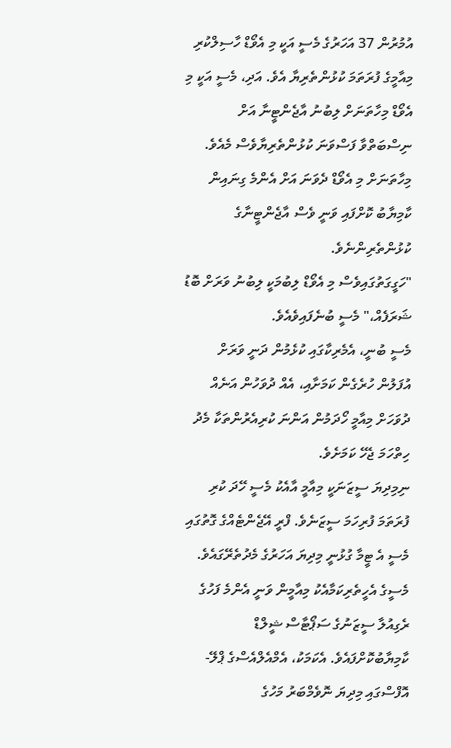އުމުރުން 37 އަހަރުގެ މެސީ އަކީ މި އެވޯޑް ހާސިލްކުރި މިއާމީގެ ފުރަތަމަ ކުޅުންތެރިޔާ އެވެ. އަދި، މެސީ އަކީ މި އެވޯޑް މިހާތަނަށް ލިބުނު އާޖެންޓީނާ އަށް ނިސްބަތްވާ ފަސްވަނަ ކުޅުންތެރިޔާވެސް މެއެވެ. މިހާތަނަށް މި އެވޯޑް ދެވަނަ އަށް އެންމެ ގިނައިން ކާމިޔާބު ކޮށްފައި ވަނީ ވެސް އާޖެންޓީނާގެ ކުޅުންތެރިންނެވެ.
"ހަގީގަތުގައިވެސް މި އެވޯޑް ލިބުމަކީ ލިބުނު ވަރަށް ބޮޑު ޝަރަފެއް،" މެސީ ބުނެފައިވެއެވެ.
މެސީ ބުނީ، އެމެރިކާގައި ކުޅެމުން ދަނީ ވަރަށް އުފަލުން ހުރެގެން ކަމަށާއި، އެއް ދުވަހުން އަނެއް ދުވަހަށް މިއާމީ ހޯދަމުން އަންނަ ކުރިއެރުންތަކާ މެދު ހިތްހަމަ ޖެހޭ ކަމަށެވެ.
ނިމިދިޔަ ސީޒަނަކީ މިއާމީ އާއެކު މެސީ ހޭދަ ކުރި ފުރަތަމަ ފުރިހަމަ ސީޒަނެވެ. ފްރީ އޭޖެންޓެއްގެ ގޮތުގައި މެސީ އެ ޓީމާ ގުޅުނީ މިދިޔަ އަހަރުގެ މެދުތެރޭގައެވެ.
މެސީގެ އެހީތެރިކަމާއެކު މިއާމީން ވަނީ އެންމެ ފަހުގެ ރެގިއުލާ ސީޒަނުގެ ސަޕޯޓާސް ޝީލްޑް ކާމިޔާބުކޮށްފައެވެ. އެކަމަކު، އެމްއެލްއެސްގެ ޕްލޭ-އޮފްސްގައި މިދިޔަ ނޮވެމްބަރު މަހުގެ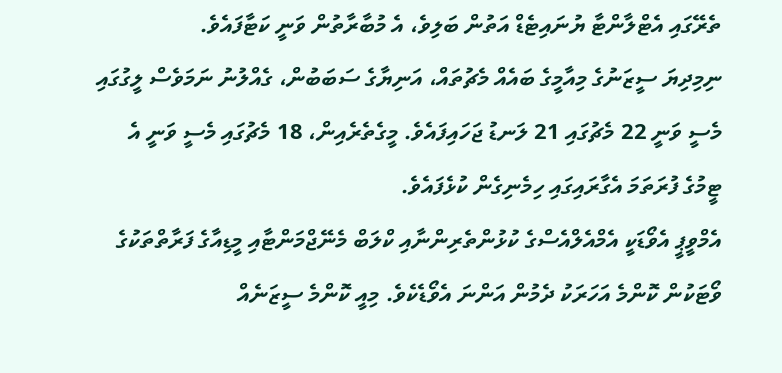ތެރޭގައި އެޓްލާންޓާ ޔުނައިޓެޑް އަތުން ބަލިވެ، އެ މުބާރާތުން ވަނީ ކަޓާފައެވެ.
ނިމިދިޔަ ސީޒަނުގެ މިއާމީގެ ބައެއް މެޗުތައް، އަނިޔާގެ ސަބަބުން، ގެއްލުނު ނަމަވެސް ލީގުގައި މެސީ ވަނީ 22 މެޗުގައި 21 ލަނޑު ޖަހައިފައެވެ. މީގެތެރެއިން، 18 މެޗުގައި މެސީ ވަނީ އެ ޓީމުގެ ފުރަތަމަ އެގާރައިގައި ހިމެނިގެން ކުޅެފައެވެ.
އެމްވީޕީ އެވޯޑަކީ އެމްއެލްއެސްގެ ކުޅުންތެރިންނާއި ކްލަބް މެނޭޖްމަންޓާއި މީޑިއާގެ ފަރާތްތަކުގެ ވޯޓަކުން ކޮންމެ އަހަރަކު ދެމުން އަންނަ އެވޯޑެކެވެ. މިއީ ކޮންމެ ސީޒަނެއް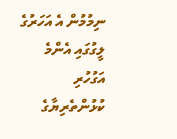ނިމުމުން އެ އަހަރުގެ ލީގުގައި އެންމެ އަގުހުރި ކުޅުންތެރިޔާގެ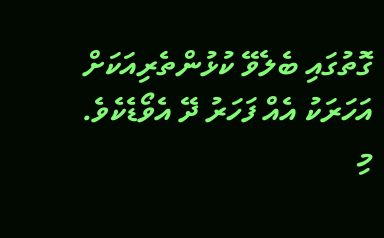ގޮތުގައި ބެލެވޭ ކުޅުންތެރިއަކަށް އަހަރަކު އެއް ފަހަރު ދޭ އެވޯޑެކެވެ.
މި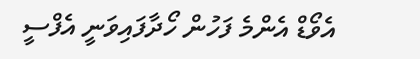އެވޯޑް އެންމެ ފަހުން ހޯދާފައިވަނީ އެފްސީ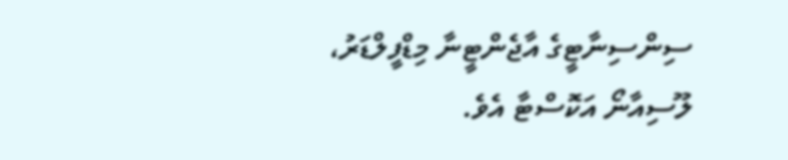ސިންސިނާޓީގެ އާޖެންޓީނާ މިޑްފީލްޑަރު، ލޫސިއާނޯ އަކޮސްޓާ އެވެ.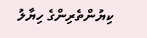ކިޔުންތެރިންގެ ހިޔާލު